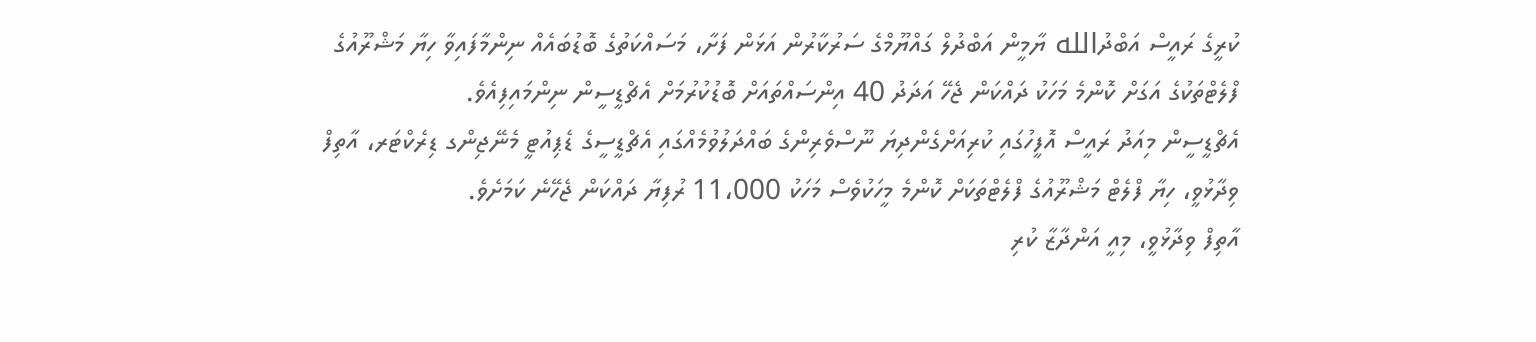ކުރީގެ ރައީސް އަބްދުالله ޔާމީން އަބްދުލް ގައްޔޫމްގެ ސަރުކާރުން އަޅަން ފަށާ، މަސައްކަތުގެ ބޮޑުބައެއް ނިންމާފައިވާ ހިޔާ މަޝްރޫއުގެ ފްލެޓްތަކުގެ އަގަށް ކޮންމެ މަހަކު ދައްކަން ޖެހޭ އަދަދު 40 އިންސައްތައަށް ބޮޑުކުރުމަށް އެޗްޑީސީން ނިންމައިފިއެވެ.
އެޗްޑީސީން މިއަދު ރައީސް އޮފީހުގައި ކުރިއަށްގެންދިޔަ ނޫސްވެރިންގެ ބައްދަލުވުމެއްގައި އެޗްޑީސީގެ ޑެޕިއުޓީ މެނޭޖިންގ ޑިރެކްޓަރ، އާތިފް ވިދާޅުވީ، ހިޔާ ފްލެޓް މަޝްރޫއުގެ ފްލެޓްތަކަށް ކޮންމެ މީހަކުވެސް މަހަކު 11،000 ރުފިޔާ ދައްކަން ޖެހޭނެ ކަމަށެވެ.
އާތިފް ވިދާޅުވީ، މިއީ އަންދާޒާ ކުރި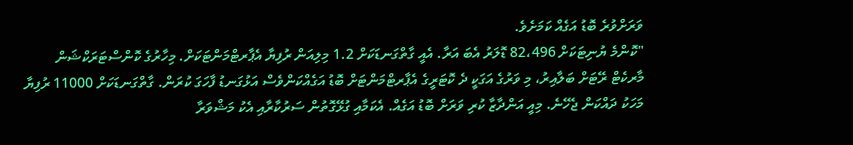ވަރަށްވުރެ ބޮޑު އަގެއް ކަމަށެވެ.
"ކޮންމެ ޔުނިޓަކަށް 82،496 ޑޮލަރު އެބަ އަރާ. އެއީ ގާތްގަނޑަކަށް 1.2 މިލިއަން ރުފިޔާ އެޕާރޓްމަންޓަކަށް. މިހާރުގެ ކޮންސްޓަރަކްޝަން މާރކެޓް ރޭޓަށް ބަލާއިރު، މި ވަރުގެ އަގަކީ ދެ ކޮޓަރީގެ އެޕާރޓްމަންޓަށް ބޮޑު އަގެއްކަންވެސް އަޅުގަނޑު ފާހަގަ ކުރަން. ގާތްގަނޑަކަށް 11000 ރުފިޔާ މަހަކު ދައްކަން ޖެހޭނެ. މިއީ އަންދާޒާ ކުރި ވަރަށް ބޮޑު އަގެއް. އެކަމާއި ގުޅޭގޮތުން ސަރުކާރާއި އެކު މަޝްވަރާ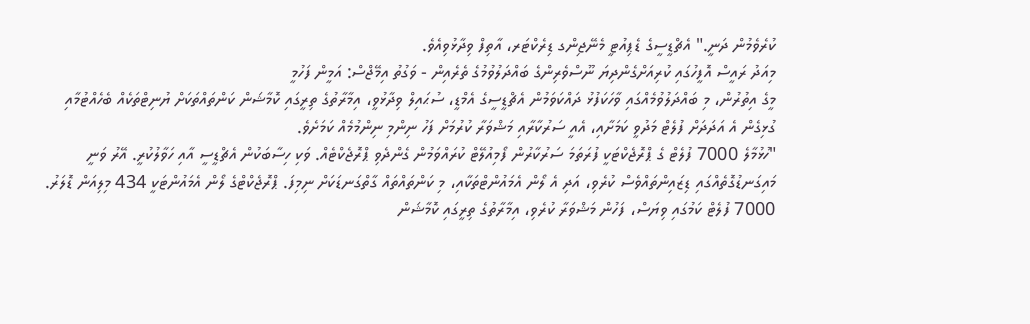ކުރެވެމުން ދަނީ." އެޗްޑީސީގެ ޑެޕިއުޓީ މެނޭޖިންގ ޑިރެކްޓަރ، އާތިފް ވިދާޅުވިއެވެ.
މިއަދު ރައީސް އޮފީހުގައި ކުރިއަށްގެންދިޔަ ނޫސްވެރިންގެ ބައްދަލުވުމުގެ ތެރެއިން - ވަގުތު އިމޭޖްސް: އަމީން ފަހުމީ
މީގެ އިތުރުން، މި ބައްދަލުވުމެއްގައި ވާހަކަފުޅު ދައްކަވަމުން އެޗްޑީސީގެ އެމްޑީ، ސުޙައިލް ވިދާޅުވީ، އިމާރާތުގެ ތިރީގައި ކޮމާޝަން ކަންތައްތަކަށް ޔުނިޓްތަކެއް ބެހެއްޓުމާއި ގުޅިގެން އެ އަދަދަށް ފުލެޓް މަދުވީ ކަމަށާއި، އެއީ ސަރުކާރާއި މަޝްވަރާ ކުރުމަށް ފަހު ނިންމި ނިންމުމެއް ކަމަށެވެ.
"ހުޅުމާލެ 7000 ފުލެޓް ގެ ޕްރޮޖެކްޓަކީ ފުރަތަމަ ސަރުކާރުން ފޯމިއުލޭޓް ކުރައްވަމުން ގެންދެވި ޕްރޮޖެކްޓެއް. ވަކި ހިސާބަކުން އެޗްޑީސީ އާއި ހަވާލުކުރީ. އޭރު ވަނީ މައިގަނޑުގޮތެއްގައި ޑިޒައިންތައްވެސް ކުރެވި، އަދި އެ ލޯން އެމައުންޓްތަކާއި، މި ކަންތައްތައް ގާތްގަނޑަކަށް ނިމިފަ. ޕްރޮޖެކްޓްގެ ލޯން އެމައުންޓަކީ 434 މިލިއަން ޑޮލަރު. 7000 ފުލެޓް ކަމުގައި ވިޔަސް، ފަހުން މަޝްވަރާ ކުރެވި، އިމާރާތުގެ ތިރީގައި ކޮމާޝަން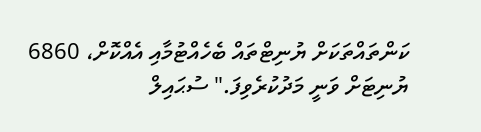ކަންތައްތަކަށް ޔުނިޓްތައް ބެހެއްޓުމާއި އެއްކޮށް، 6860 ޔުނިޓަށް ވަނީ މަދުކުރެވިފަ." ސުޙައިލް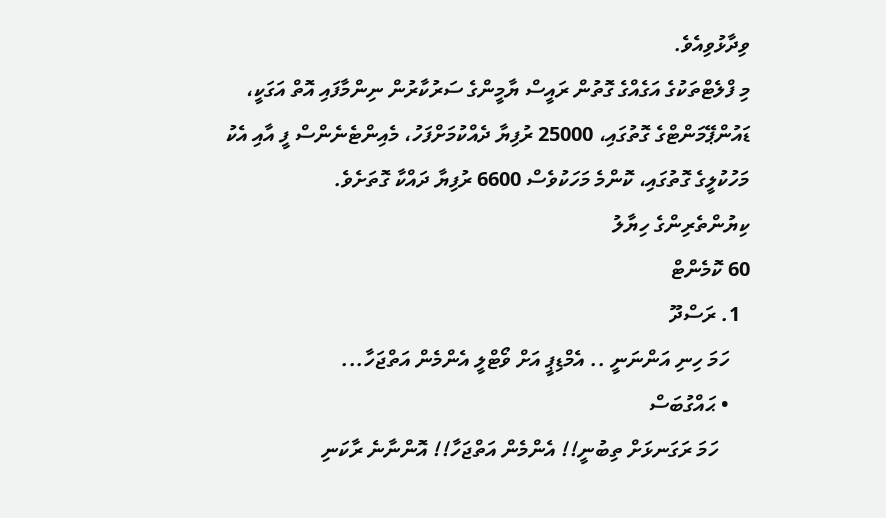ވިދާޅުވިއެވެ.
މި ފްލެޓްތަކުގެ އަގެއްގެ ގޮތުން ރައީސް ޔާމީންގެ ސަރުކާރުން ނިންމާފައި އޮތް އަގަކީ، ޑައުންޕޭމަންޓްގެ ގޮތުގައި، 25000 ރުފިޔާ ދެއްކުމަށްފަހު، މެއިންޓެނެންސް ފީ އާއި އެކު މަހުކުލީގެ ގޮތުގައި، ކޮންމެ މަހަކުވެސް 6600 ރުފިޔާ ދައްކާ ގޮތަށެވެ.
ކިޔުންތެރިންގެ ހިޔާލު
60 ކޮމެންޓް
  1. ރަސްދޫ
    ހަމަ ހިނި އަންނަނީ .. އެމްޑިޕީ އަށް ވޯޓްލީ އެންމެން އަތްޖަހާ...
    • ޙައްގުބަސް
      ހަމަ ރަގަނޅަށް ތިބުނީ!! އެންމެން އަތްޖަހާ!! އޮންނާނެ ރާކަނި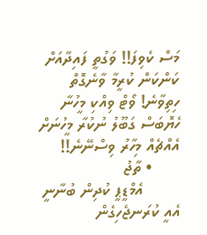މަސް ކެވިފަ!! ވަގުތީ ފައިދާއަށް ކަންކަން ކުރީމާ ވާނެގޮތް ހިތިވާނެ! ވޯޓް ވިއްކި މީހުނާ ހެޔޮބަސް ގަބޫލު ނުކުރާ މީހުނަށް އެއްޗެއް މިހާރު ވިސްނޭނެ!!
      • ތާޖު
        އެމްޑީޕީ ކުދިން ބުނާނީ އެއީ ކުރަނޖެހިގެން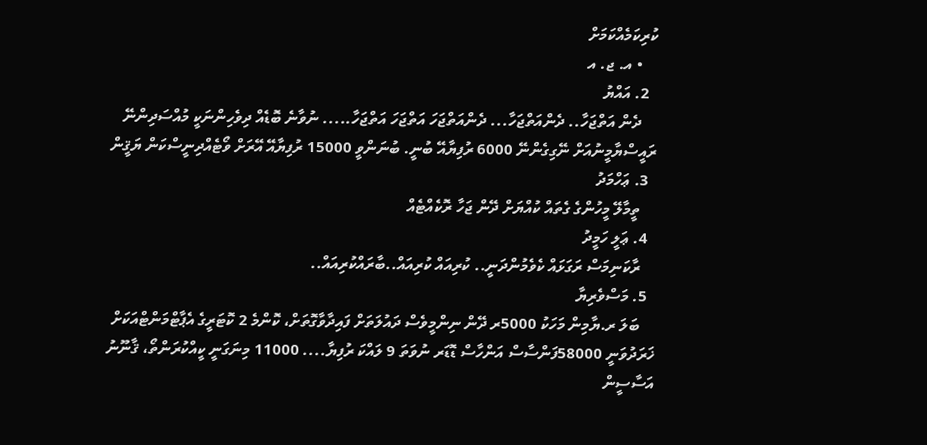ކުރިކަމެއްކަމަށް
    • އ. ޖ. އ
  2. އައްޔު
    ދެން އަތްޖަހާ.. ދެންއަތްޖަހާ... ދެންއަތްޖަހަ އަތްޖަހަ އަތްޖަހާ..... ނުވާނެ ބޮޑެއް ދިވެހިންނަކީ މުއްސަދިންނޭ ރައީސްޔާމީނުއަށް ނޭގިގެންނޭ 6000 ރުފިޔާއޭ ބުނީ. ބުނަންވީ 15000 ރުފިޔާއޭ އޭރަށް ވޯޓެއްދިނީސްކަން ޔަޤީން
  3. ޢަހްމަދު
    ތީމާލޭ މީހުންގެ ގެތައް ކުއްޔަށް ދޭން ޖަހާ ރޮކެއްޓެއް
  4. ޢަލީ ހަމީދު
    ރާކަނިމަސް ރަގަޅައް ކެވެމުންދަނީ.. ކުރިއައް ކުރިއައް..ބާރައްކުރިއައް..
  5. މަސްވެރިޔާ
    ބަލަ ރ.ޔާމިން މަހަކު 5000ރ ދޭން ނިންމީވެސް ދައުލަތަށް ފައިދާވާގޮތަށް، ކޮންމެ 2 ކޮޓަރީގެ އެޕާޓްމަންޓްއަކަށް ޚަރަދުވަނީ 58000ފަންސާސް އަންހާސް ޑޮޑަރ ނުވަތަ 9 ލައްކަ ރުފިޔާ.... 11000 މިނަގަނީ ކީއްކުރަންތޯ، ޤާނޫނު އަސާސީން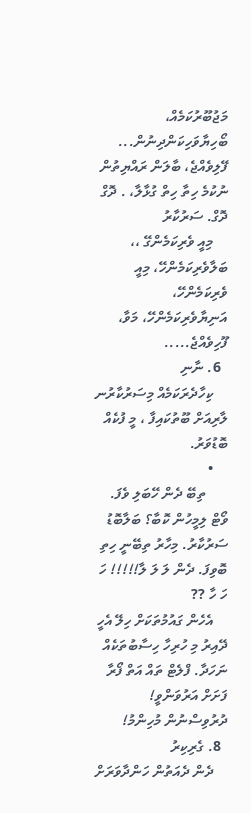މަޖުބޫރުކަމެއް، ބޯހިޔާވަހިކަންދިނުން... ފޭލިވެއްޖެ، ބާލަން ރައްޔިތުން ނުކުމެ ހިތާ ހިތް ގުޅާލާ، . ދޮގް ދޮގް. ސަރުކާރު
    މިއީ ވެރިކަމެންގޭ ،، ބަލާވެރިކަމެންހޭ، މިއީ ވެރިކަމެންހޭ، އަނިޔާވެރިކަމެންހޭ، މަވާ، ފޫހިވެއްޖެ.....
  6. ނާނި
    ކިހާދެރަކަމެއް މިސަރުކާރުނ ލާރިއަށް ބޫތުކައިފާ ، މީ ފުކެއް ބޮޑުވަރު.
    •
      ތިބޭ ދެން ހޭބަލި ވެފަ. ވޯޓް ލިމީހުން ކޮބާ؟ ބަލާބޮޑު ސަރުކާރު. މިހާރު ތިބޭނީ ހިތި ބޮވިފަ. ދެން ލަ ލަ ލާ!!!!! ހަ ހަ ހާ ??
    އެހެން ގައުމުތަކަށް ހިލޭ އެހީ ދޭއިރު މި ހުރިހާ ހިސާބުތަކެއް ނަހަދާ. ފްލެޓް ތައް އަތް ފޯރާ ފަށަށް އަރުވަންވީ! ދުރުވިސްނުން މުހިންމު!
  8. ގެރިކިރު
    ދެން ދެއަތުން ހަންދާވަރަށް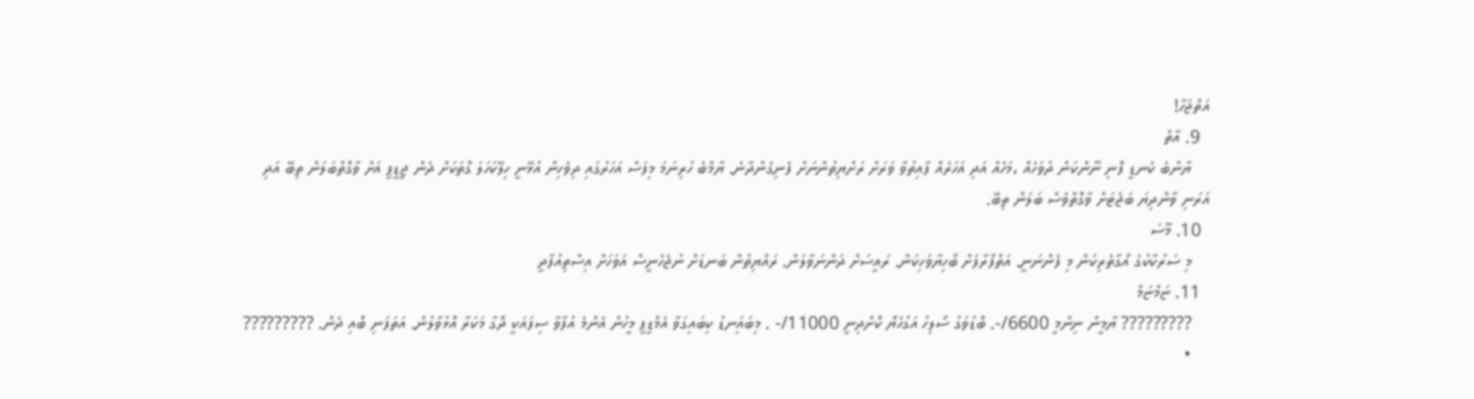އަތްޖަހާ!
  9. އާތް
    ޔާންބެ ކެނޑީ ފޮނި ނޫންކަން ދުވަހެއް ،މަހެއް އަދި އަހަރެއް ފާއިތުވާ ވަރަށް ރަށްޔިތުންނަށް ފެނިގެންދާނެ. ޔާމްބެ ހުރިނަމަ މިފަސް އަހަރުގައި ދިވެހިން އުޅޭނީ ހިލޭކަހަލަ ގޮތަކަށް ދެން ޖީޑީޕީ އަށް ވާގޮތްބަލަން ތިބޭ އަދި އަރަނި ވާންދިޔަ ބަޖެޓަށް ވާގޮތްވެސް ބަލަން ތިބޭ.
  10. މޫސަ
    މި ސަރުކާކުގެ އޯގާތެރިކަން މި ފެންނަނީ. އަތްފޯރާފަށް ބޯހިޔާވަހިކަން. ރައީސަށް ދަންނަވާލަން. ރައްޔިތުން ބަނޑަށް ނުޖެހެނީސް އަވަހަށް އިސްތިއުފާދީ
  11. ޏަމްޏަމް
    ????????? ޔާމީން ނިންމީ 6600/-. ބޮޑުވަގު ސޯލިހު އަގުހެޔޮ ކޮށްދިނީ 11000/- . މިބައިަނޑު ކިބައިގަވާ އެމްޑީޕީ މީހުން އެންމެ އުފާވާ ސިފައަކީ ދޮގާ މަކަރާ އޮޅުވާލުން. އަތަފަނި ބޮއި ދެން. ?????????
    •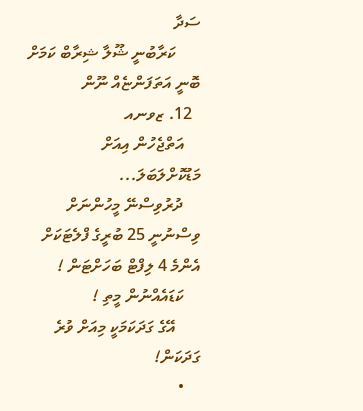ސަދާ
      ކަރާބުނީ ޝޫލާ ޝިރާބް ކަމަށް ބޮނީ އަތަފަންޏެއް ނޫން
  12. ޒވނއ
    އަތްޖެހުން އިއަށް މަޑުކޮށްލަބަލަ...
    ދުރުވިސްނޭ މީހުންނަށް ވިސްނުނީ 25 ބުރީގެ ފްލެޓަކަށް އެންމެ 4 ލިފްޓް ބަހަށްޓަން !
    ކަޑައެއްނުން މީތި !
      އޭގެ ގަދަކަމަކީ މިއަށް ވުރެ ގަދަކަން!
    •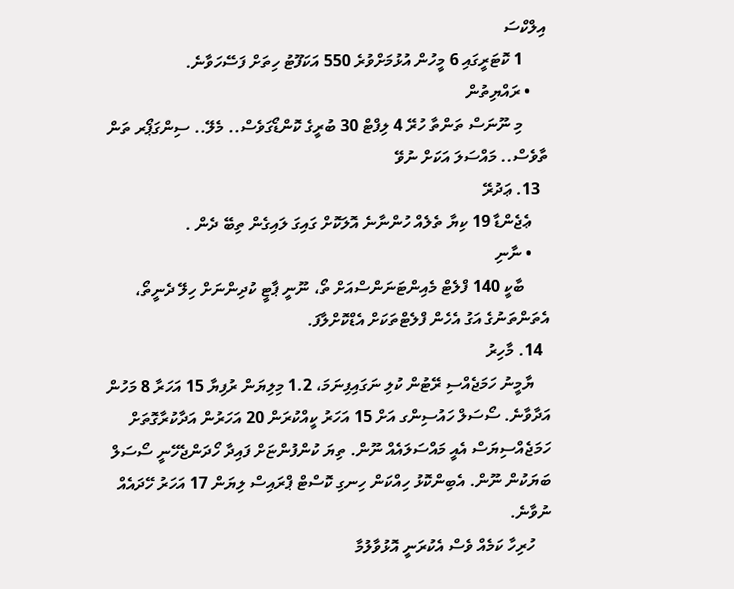އިލްކްސަ
      1 ކޮޓަރީގައި 6 މީހުން އުޅުމަށްވުރެ 550 އަކަފޫޓު ހިތަށް ފަސޭހަވާނެ.
    • ރައްޔިތުން
      މި ނޫނަސް ތަންތާ ހުރޭ 4 ލިފްޓް 30 ބުރީގެ ކޮންޑޯގަވެސް.. މެލޭ.. ސިންގަޕޯރ ތަން ތާވެސް.. މައްސަލަ އަކަށް ނުވޭ
  13. ޢަދުރޭ
    ޢެޖެންޑާ 19 ކިޔާ ތެލެއް ހުންނާނެ އޮލަކޮށް ގައިގަ ލައިގެން ތިބޭ ދެން .
    • ނާނި
      ބާކީ 140 ފްލެޓް މެއިންޓަނަންސްއަށް ތޯ، ނޫނީ ޕާޓީ ކުދިންނަށް ހިލޭ ދެނީތޯ، އެތަންތަނުގެ އަގު އެހެން ފްލެޓްތަކަށް އެޑްކޮށްލާފަ.
  14. މާހިރު
    ޔާމީނު ހަމަޖެއްސި ރޭޓުން ކުލި ނަގައިފިނަމަ، 1.2 މިލިޔަން ރުފިޔާ 15 އަހަރާ 8 މަހުން އަދާވާނެ. ސޯސަލް ހައުސިންގ އަށް 15 އަހަރު ކީއްކުރަން 20 އަހަރުން އަދާކުރާގޮތަށް ހަމަޖެއްސިޔަސް އެއީ މައްސަލައެއް ނޫން. ތިޔަ ކުންފުންޏަށް ފައިދާ ހޯދަންޖެހޭނީ ސޯސަލް ބަޔަކުން ނޫން. އެބިންކޮޅު ހިއްކަން ހިނގި ކޮސްޓް ޕްރައިސް ލިޔަން 17 އަހަރު ހޭދައެއް ނުވާނެ.
    ހުރިހާ ކަމެއް ވެސް އެކުރަނީ އޮޅުވާލުމާ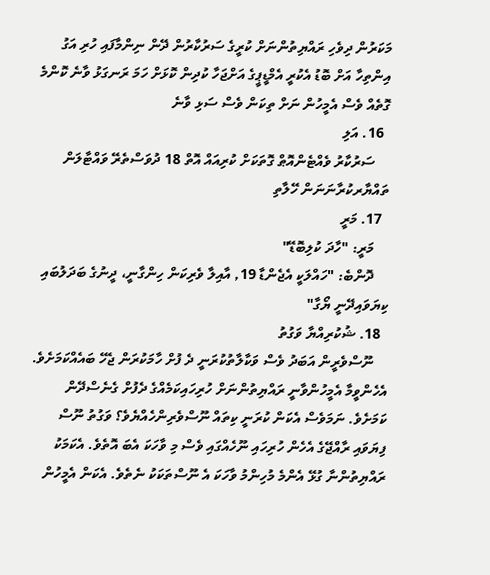މަކަރުން ދިވެހި ރައްޔިތުންނަށް ކުރީގެ ސަރުކާރުން ދޭން ނިންމާފައި ހުރި އަގު އިންތިހާ އަށް ބޮޑު އެކުރީ އެމްޑީޕީގެ އަށްޖަހާ ކުދިން ކޮޅަށް ހަމަ ރަނގަޅު ވާނެ ކޮންމެ ގޮތެއް ވެސް އެމީހުން ނަށް ތިކަން ވެސް ސަޅި ވާނެ
  16. އަލި
    ސަރުކާރު ވެއްޓެންއޮޠް ގޮތަކަށް ކުރިއައް އޮތް 18 ދުވަސްތެރޭ ވައްޓާލަން ތައްޔާރކުރާނަނަން ހޭލާތި
  17. މަރީ
    މަރީ: "ހާދަ ކުލިބޮޑޭ"
    ދޮންބެ: "ހައްލަކީ އެޖެންޑާ 19, އާއިލާ ވެރިކަން ހިންގާނީ، ދީނުގެ ބަދަލުބައި ކިޔަވައިދޭނީ ޔޯގާ"
  18. ޝުކުރިއްޔާ ވަގުތު
    ނޫސްވެރީން އަބަދު ވެސް ވަކާލާތުކުރަނީ ދެ ފުށް ހާމަކުރަން ޖެހޭ ބައެއްކަމަށެވެ. އެހެންވީމާ އެމީހުންވާނީ ރައްޔިތުންނަށް ހުރިހައިކަމެއްގެ ދެފުށް ގެނެސްދޭން ކަމަށެވެ. ނަމަވެސް އެކަން ކުރަނީ ކިތައް ނޫސްވެރިންހެއްޔެވެ؟ ވަގުތު ނޫސް ފިޔަވައި ރާއްޖޭގެ އެހެން ހުރިހައި ނޫހެއްގައި ވެސް މި ވާހަކަ އެބަ އޮތެވެ. އެކަމަކު ރައްޔިތުންނާ ގުޅޭ އެންމެ މުހިންމު ވާހަކަ އެ ނޫސްތަކަކު ނެތެވެ. އެކަން އެމީހުން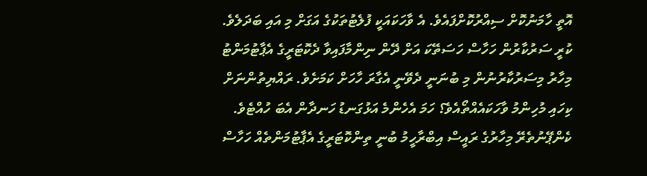އޮތީ ހާމަނުކޮށް ސިއްރުކޮށްފައެވެ. އެ ވާހަކައަކީ ފުލެޓުތަކުގެ އަގަށް މި އައި ބަދަލެވެ. ކުރީ ސަރުކާރުން ހަހާސް ހަސަތޭކަ އަށް ދޭން ނިންމާފައިވާ ދެކޮޓަރީގެ އެޕާޓުމަންޓު މިހާރު މިސަރުކާރުނުން މި ބުނަނީ ދެވޭނީ އެގާރަ ހާހަށް ކަމަށެވެ. ރައްޔިތުންނަށް ކިހައި މުހިންމު ވާހަކައެއްތޯއެވެ؟ ހަމަ އެހެންމެ އަޅުގަނޑު ހަނދާން އެބަ ހުއްޓެވެ. ކެންޕޭނުތެރޭ މިހާރުގެ ރައީސް އިބްރާހީމު ބުނީ ތިންކޮޓަރީގެ އެޕާޓުމަންތެއް ހަހާސް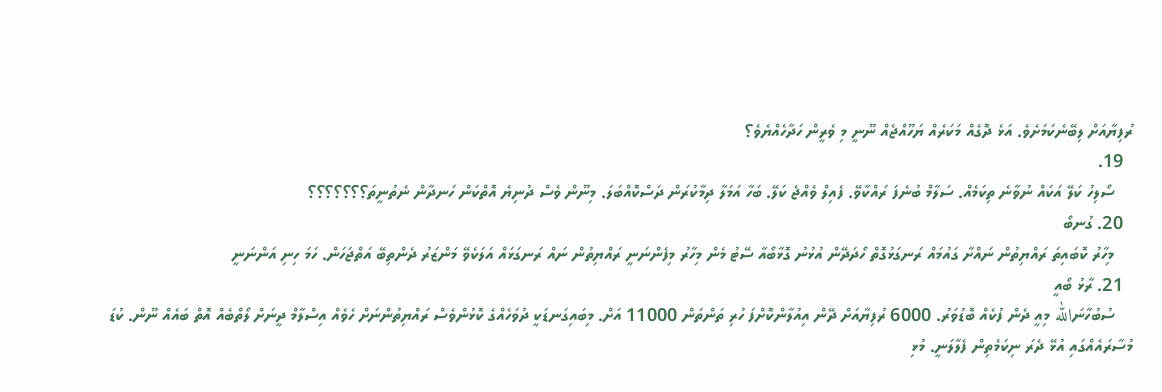ރުފިޔާއަށް ލިބޭނެކަމަށެވެ. އަޅެ ދޮގެއް މަކަރެއް ޔަހޫއްޖެއް ނޫނީ މި ވެރީން ހަދާހެއްޔެވެ؟
  19.
    ސޯލިހު ކަލޭ އަކައް ނުވާނެ ތިކަމެއް. ސަލާމް ބުނެފަ ރައްކާވޭ. ފެއިލް ވެއްޖެ ކަލޭ. ބަހާ އަމަލާ ދިމާކުރަން ދަސްކޮއްބަލަ. މިނޫން ވެސް ދުނިޔެ އޮތްކަން ހަނދާން ނެތުނީތަ؟؟؟؟؟؟؟
  20. ގުނބޯ
    މިހާރު ކޮބައިތަ ރައްޔިތުން ނައްށާ ގައުމައް ރަނގަޅުގޮތް ހޯދަދޭން އުޅުނު ގޮޅާބޯއާ ސޭޓު މެން މިހާރު މިފެންނަނީ ރައްޔިތުން ނައް ރަނގަޅައް އަލަކެވޭ މަންޒަރު ދެންތިބޭ އަތްޖަހަން. ހަމަ ހިނި އަންނަނީ
  21. ރާޅު ބޯއީ
    ސުބުހާނަالله މިއީ ދެން ފުކެއް ބޮޑުވަރު. 6000 ރުފިޔާއަށް ދޭން އިއުލާންކޮށްފަ ހުރި ތަންތަން 11000 އަށް. މިބައިގަނޑަކީ ދުވަހެއްގެ ކޮޅުންވެސް ރައްޔިތުންނަށް ހެވެއް އިސްލާމް ދީނަށް ލޯތްބެއް އޮތް ބައެއް ނޫން. ކުޑަ މުސާރައެއްގައި އުޅޭ ދެރަ ނިކަމެތިން ފެލާލަނީ. މުޅި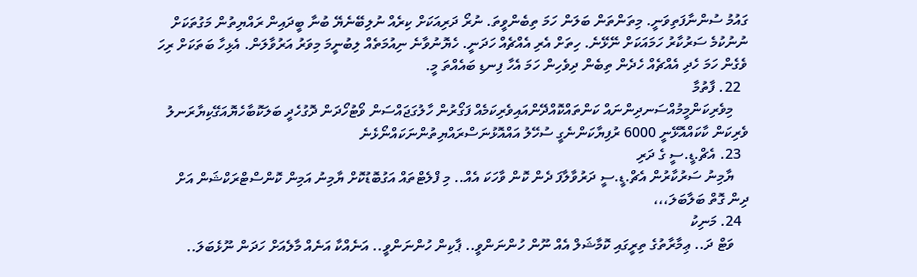ގައުމު ސުންނާފަތިވަނީ. މިތަންތަން ބަލަން ހަމަ ތިބެންވީތަ. ނުރޯ ދަރިއަކަށް ކިރެއް ނުލިބޭނެޔޭ ބުނާ ބީދައިން ރައްޔިތުން މަގުތަކަށް ނުނުކުމެ ސަރުކާރު ހަމައަކަށް ނޭޅޭނެ. ހިތަށް އެރި އެއްޗެއް ހަދަނީ. ހެޔޮނުވާނެ ނިއުމަތެއް ލިބުނީމަ މިވަރު އަރުވާލަން. އެޅިހާ ބަތަކަށް ރިހަ ވެގެން ހަމަ ހެދި އެއްޗެއް ހެދެން ތިބެން ދިވެހިން ހަމަ އެހާ ފިނޑި ބައެއްތަ މީ.
  22. ފާތުމާ
    މިވެރިކަންމީމުއްސަނދިންނައް ކަންތައްކޮއްދޭންއައިވެރިކަމެއް ފަގޯރުން ހާލުގަޖައްސަން ވޯޓުހޯދަން ދޮގުހެދީ ބަލަކޮބާހެޔޮއަގޭކިޔާރަނލު ވެރިކަން ކާކައްއޮޅޭނީ 6000 ރުފިޔާކަންނެގީ ސުހޭލު އައްއޮޅުނަސްރައްޔިތުންނަކައްނޯޅެނެ
  23. އެޗް.ޑީ.ސީ ގެ ދަރި
    ޔާމިނު ސަރުކާރުން އެޗް.ޑީ.ސީ ދަރުވާލާފަ ދެން ކޮން ވާހަކަ އެއް.. މި ފްލެޓްތައް އަގުބޮޑުކޮށް ޔާމިނު އަމިން ކޮންސްޓްރަކްޝަން އަށް ދިން ގޮތް ބަލާބަލަ،،،
  24. މަނިކު
    ވަޓް ދަ.. ޢިމާރާތުގެ ތިރީގައި ކޮމާޝަލް އެއް ނޫން ހުންނަންވީ.. ޕާކިން ހުންނަންވީ.. އަނެއްކާ އަނެއް މާލެއަށް ހަދަން ނޫޅެބަލަ..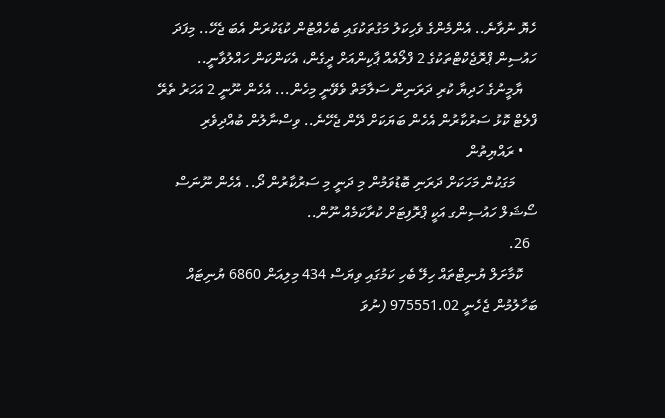ހެޔޮ ނުވާނެ.. އެންމެންގެ ވެހިކަލު މަގުތަކުގައި ބެހެއްޓުން ކުޑަކުރަން އެބަ ޖެހޭ.. މިފަދަ ހައުސިން ޕްރޮޖެކްޓްތަކުގެ 2 ފްލޯއެއް ޕާކިންއަށް ދީގެން، އެކަންކަން ހައްލުވާނީ..
    ޔާމީނުގެ ހަދިޔާ ކުރި ދަރަނިން ސަލާމަތް ވެވޭނީ މިހެން... އެހެން ނޫނީ 2 އަހަރު ތެރޭ ފްލެޓް ކޮޅު ސަރުކާރުން އެހެން ބަޔަކަށް ދޭން ޖެހޭނެ.. ވިސްނާލުން ބުއްދިވެރި
    • ރައްޔިތުން
      މަގަކުން މަހަކަށް ދަރަނި ބޮޑުވަމުން މި ދަނީ މި ސަރުކާރުން ދޯ.. އެހެން ނޫނަސް ސޯޝަލް ހައުސިންގ އަކީ ޕްރޮފިޓަށް ކުރާކަމެއް ނޫން..
  26.
    ކޮމާށަލް ޔުނިޓްތައް ހިލޭ ބެހި ކަމުގައި ވިޔަސް 434 މިލިއަން 6860 ޔުނިޓައް ބަހާލުމުން ޖެހެނީ 975551.02 (ނުވަ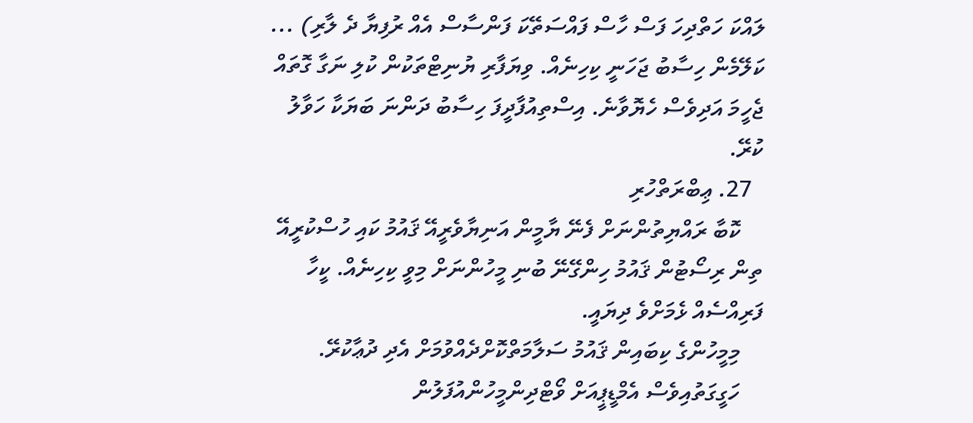ލައްކަ ހަތްދިހަ ފަސް ހާސް ފައްސަތޭކަ ފަންސާސް އެއް ރުފިޔާ ދެ ލާރި) ... ކަލޭމެން ހިސާބު ޖަހަނީ ކިހިނެއް. ވިޔަފާރި ޔުނިޓްތަކުން ކުލި ނަގާ ގޮތައް ޖެހީމަ އަދިވެސް ހެޔޮވާނެ. އިސްތިއުފާދީފަ ހިސާބު ދަންނަ ބަޔަކާ ހަވާލު ކުރޭ.
  27. ޢިބްރަތްހުރި
    ކޮބާ ރައްޔިތުންނަށް ފެނޭ ޔާމީން އަނިޔާވެރީއޭ ޤައުމު ކައި ހުސްކުރީއޭ ތިން ރިސޯޓުން ޤައުމު ހިންގޭނޭ ބުނި މީހުންނަށް މިވީ ކިހިނެއް. ކީހާ ފަރިއްސެއް ޅެމަށްވެ ދިޔައީ.
    މިމީހުންގެ ކިބައިން ޤައުމު ސަލާމަތްކޮށްދެއްވުމަށް އެދި ދުޢާކުރޭ.
    ހަގީގަތުއިވެސް އެމްޑީޕީއަށް ވޯޓްދިންމީހުންއުފަލުން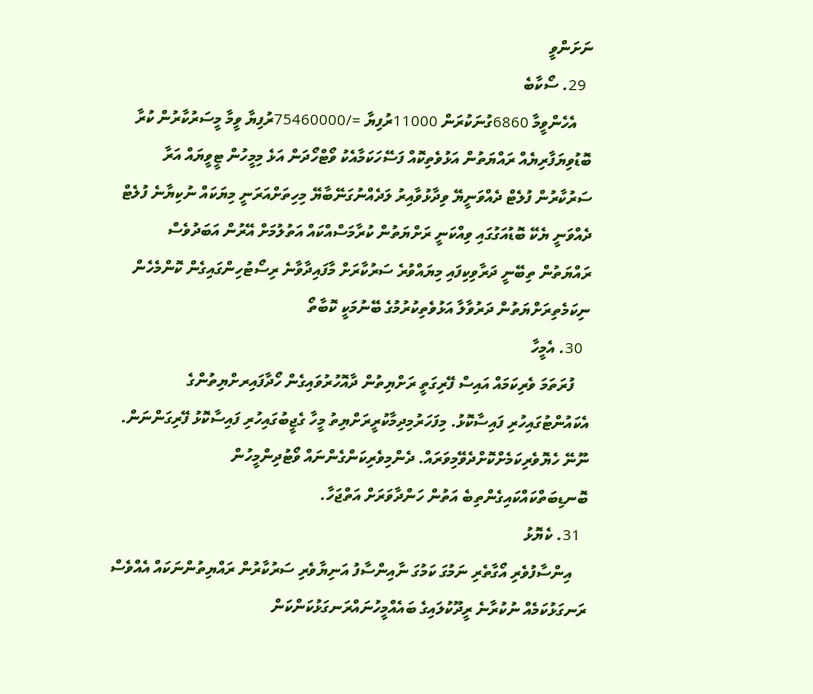ނަށަންވީ
  29. ސޯކާބެ
    އެހެންވީމާ 6860ގުނަކުރަން 11000ރުފިޔާ =/75460000ރުފިޔާ ވީމާ މީސަރުކާރުން ކުރާ ބޮޑުވިޔަފާރިޔެއް ރައްޔަތުން އަޅުވެތިކޮއް ފަސޭހަކަމާއެކު ވޯޓްހޯދަން އަޅެ މިމީހުން ޓީވީޔައް އަރާ ސަރުކާރުން ފުލެޓް ދެއްވަނީޔޭ ވިދާޅުވާއިރު ލަދެއްނުގަނޭބާޔޭ މިހިތަށްއަރަނީ މިޔަކައް ނުކިޔާނެ ފުލެޓް ދެއްވަނީ ޔެކޭ ބޮޑުއަގުގައި ވިއްކަނީ ރަށްޔަތުން ކުރާމަސްއްކައް އަތުލުމަށް އޭރުން އަބަދުވެސް ރައްޔަތުން ތިބޭނީ ދަރާވިކިފައި މިޔައްވުރެ ސަރުކާރަށް މާފައިދާވާނެ ރިސޯޓުހިންގައިގެން ކޮންމެހެން ނިކަމެތިރަށްޔަތުން ދަރުވާލާ އަޅުވެތިކުރުމުގެ ބޭނުމަކީ ކޮބާތޯ
  30. އެމީހާ
    ފުރަތަމަ ވެރިކަމައް އައިސް ފޭރިގަތީ ރަށްޔިތުން ދާއޮހުރުވައިގެން ހޯދާފައިރށްޔިތުންގެ އެކައުންޓުގައިހުރި ފައިސާކޮޅު. މިފަހަރުމިދިމާކުރީރަށްޔިތު މީހާ ގެޖީބުގައިހުރި ފައިސާކޮޅު ފޭރިގަންނަން. ނޫނޭ ހެޔޮވެރިކަމެށްކޮށްދެވޭމިވަރައް. ދެންމިވެރިކަންގެންނައް ވޯޓުދިންމީހުން ބޮނޑިބަތްކައްކައިގެންތިބެ އަތުން ހަންދާވަރަށް އަތްޖަހާ.
  31. ކެޔޮޅު
    އިންސާފުވެރި އޯގާތެރި ނަމުގަ ކަމުގަ ނާއިންސާފު އަނިޔާވެރި ސަރުކާރުން ރައްޔިތުންނަކައް އެއްވެސް ރަނގަޅުކަމެއް ނުކުރާނެ ރީދޫކުލައިގެ ބައެއްމީހުނައްރަނގަޅުކަންކަން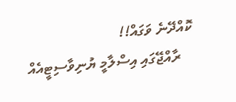ކޮއްދޭނެ ވަގައް!!
    ރާއްޖޭގައި އިސްލާމީ ޔުނިވާސިޓީއެއް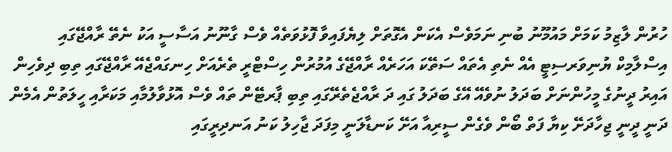ހުރުން ލާޒިމު ކަމަށް މައުމޫނު ބުނި ނަމަވެސް އެކަން އެގޮތަށް ލިޔެފައިވާ ފޮޅުވަތެއް ވެސް ގާނޫނު އަސާސީ އަކު ނެތޭ ރާއްޖޭގައި އިސްލާމިކް ޔުނިވަރސިޓީ އެއް ނެތި އެތައް ސަތޭކަ އަހަރެއް ރާއްޖޭގެ އުމުރުން ހިސްޓްރީ ތެރެއަށް ހިނގައްޖެއޭ ރާއްޖޭގައި ތިބި ދިވެހިން އައިރު ދީނުގެ މީހުންނަށް ބަދަލު ނުވެއޭ އޭގެ ބަދަލު ގައި ދަ ރާއްޖެތެރޭގައި ތިބި ޕާރޓޭން ތައް ވެސް އޮޅުވާލުމާއި މަކަރާއި ހީލަތުން އެމެން ދަނީ ދީނީ ޖިހާދަށޭ ކިޔާ ފަތް ބޯން ވެގެން ސީރިއާ އަށޭ ކަނޑާލަނީ މިފަދަ ޖާހިލު ކަނު އަނދިރީގައި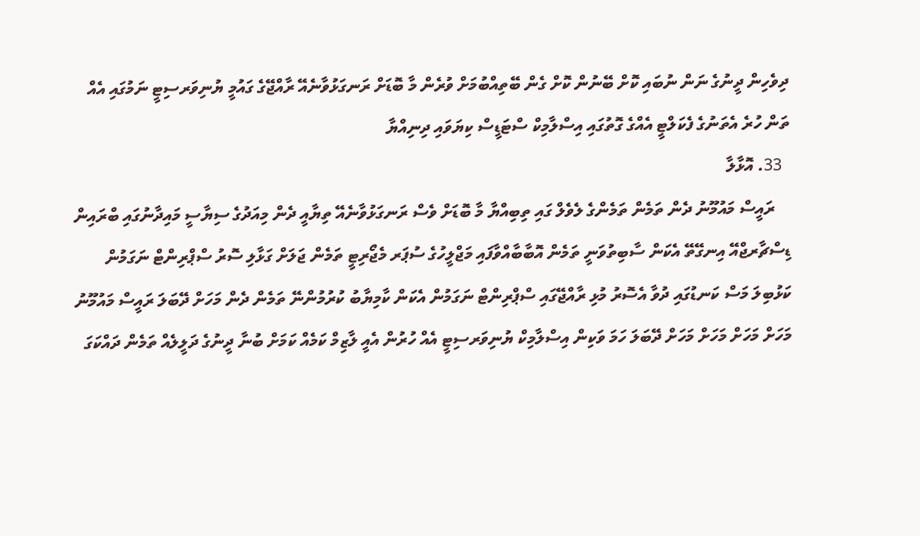ދިވެހިން ދީނުގެ ނަން ނުބައި ކޮށް ބޭނުން ކޮށް ގެން ބޭތިއްބުމަށް ވުރެން މާ ބޮޑަށް ރަނގަޅުވާނެއޭ ރާއްޖޭގެ ގައުމީ ޔުނިވަރސިޓީ ނަމުގައި އެއް ތަން ހުރެ އެތަނުގެ ފެކަލްޓީ އެއްގެ ގޮތުގައި އިސްލާމިކް ސްޓަޑީސް ކިޔަވައި ދިނިއްޔާ
  33. އޮޅާލާ
    ރައީސް މައުމޫނު ދެން ތަމެން ތަމެންގެ ލެވެލް ގައި ތިބިއްޔާ މާ ބޮޑަށް ވެސް ރަނގަޅުވާނެއޭ ތިޔާއީ ދެން މިއަދުގެ ސިޔާސީ މައިދާނުގައި ބްރައިން ޑިސްޗާރޖްއޭ އިނގޭތޭ އެކަން ސާބިތުވަނީ ތަމެން އޮބާބާއްވާފައި މަޖްލީހުގެ ސުޕަރ މެޖޯރިޓީ ތަމެން ޖަލަށް ގަޅާލި ސޮރު ސްޕްރިންޓް ނަގަމުން ކަޅުބިލަ މަސް ކަނޑުގައި ދުވާ އެސޮރު މުޅި ރާއްޖޭގައި ސްޕްރިންޓް ނަގަމުން އެކަން ކާމިޔާބު ކުރުމުންނޭ ތަމެން ދެން މަހަށް ދޭބަލަ ރައީސް މައުމޫނު މަހަށް މަހަށް މަހަށް މަހަށް ދޭބަލަ ހަމަ ވަކިން އިސްލާމިކް ޔުނިވަރސިޓީ އެއް ހުރުން އެއީ ލާޒިމް ކަމެއް ކަމަށް ބުނާ ދީނުގެ ދަލީލެއް ތަމެން ދައްކަގަ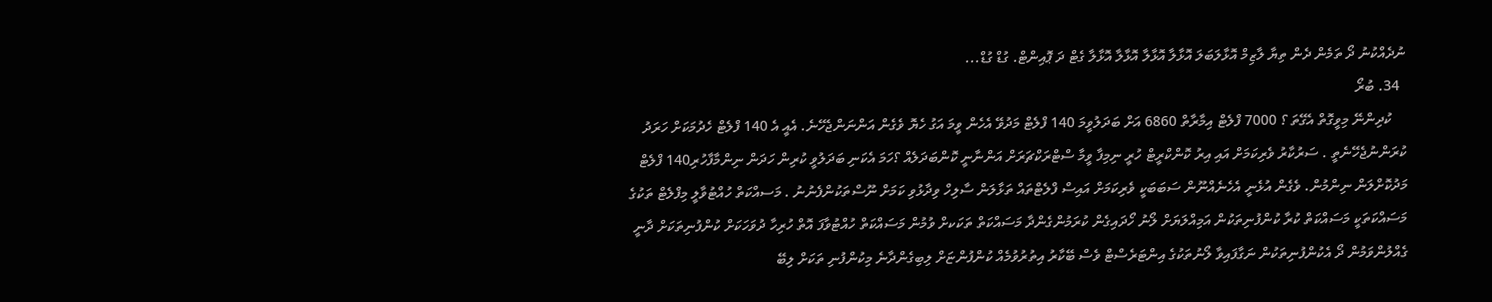ނުދެއްކުނު ދޯ ތަމެން ދެން ތިޔާ ލާޒިމް އޮޅާލަބަލަ އޮޅާލާ އޮޅާލާ އޮޅާލާ އޮޅާލާ ގެޓް ދަ ޕޮއިންޓް. ގުޑް ގުޑް...
  34. ބުރޯ
    ކުދިންނޭ މިވީގޮތް އެގޭތަ ؟ 7000 ފްލެޓް އިމާރާތް 6860 އަށް ބަދަލުވީމަ 140 ފްލެޓް މަދުވޭ އެހެން ވީމަ އަގު ހެޔޮ ވެގެން އަންނަންޖެހޭނެ. އެއީ އެ 140 ފްލެޓް ހެދުމަކަށް ހަރަދު ކުރަންނުޖެހޭނެތީ . ސަރުކާރު ވެރިކަމަށް އައި އިރު ކޮންކްރީޓް ހުރީ ނިމިފާ ވީމާ ސްޓްރަކްޗަރަށް އަންނާނީ ކޮންބަދަލެއް ؟ހަމަ އެކަނި ބަދަލުވީ ކުރިން ހަދަން ނިންމާފާހުރި140 ފްލެޓް މަދުކޮށްލަން ނިންމުން. ވެގެން އުޅެނީ އެހެނެއްނޫން ސަބަބަކީ ވެރިކަމަށް އައިސް ފްލެޓްތައް ތަޅާލަން ސާލިހް ވިދާޅުވި ކަމަށް ނޫސްތަކުންފެނުނު . މަސއްކަތް ހުއްޓުވާލީ މިފްލެޓް ތަކުގެ މަސައްކަތަކީ މަސައްކަތް ކުރާ ކުންފުނިތަކުން އަމިއްލަޔަށް ލޯނު ހޯދައިގެން ކުރަމުންގެންދާ މަސައްކަތް ތަކަކށް ވުމުން މަސައްކަތް ހުއްޓުވާފަ އޮތް ހުރިހާ ދުވަހަކަށް ކުންފުނިތަކަށް ދާނީ ގެއްލުންވަމުން ދޯ އެކުންފުނިތަކުން ނަގާފައިވާ ލޯނުތަކުގެ އިންޓަރެސްޓް ވެސް ބޭކާރު އިތުރުވުމެއް ކުންފުންޏަށް ލިބިގެންދާނެ މިކުންފުނި ތަކަށް ލިބޭ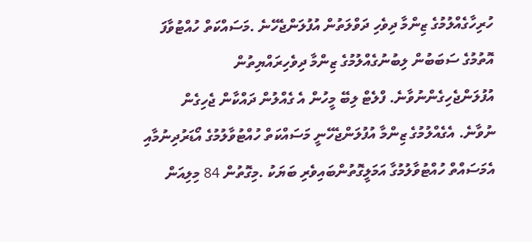ހުރިހާގެއްލުމުގެ ޒިންމާ ދިވެހި ދަވްލަތުން އުފުލަންޖެހޭނެ .މަސައްކަތް ހުއްޓުވާފަ އޮތުމުގެ ސަބަބުން ލިބުނުގެއްލުމުގެ ޒިންމާ ދިވެހިރައްޔިތުން އުފުލަންޖެހިގެންނުވާނެ. ފްލެޓް ލިބޭ މީހުން އެ ގެއްލުން ދައްކާން ޖެހިގެން ނުވާނެ. އެގެއްލުމުގެ ޒިންމާ އުފުލަންޖެހޭނީ މަސައްކަތް ހުއްޓުވާލުމުގެ އޯޑަރުދިނުމާއި އެމަސައްތް ހުއްޓުވާލުމުގާ އަމަލީގޮތުންބައިވެރި ބަޔަކު .މިގޮތުން 84 މިލިއަން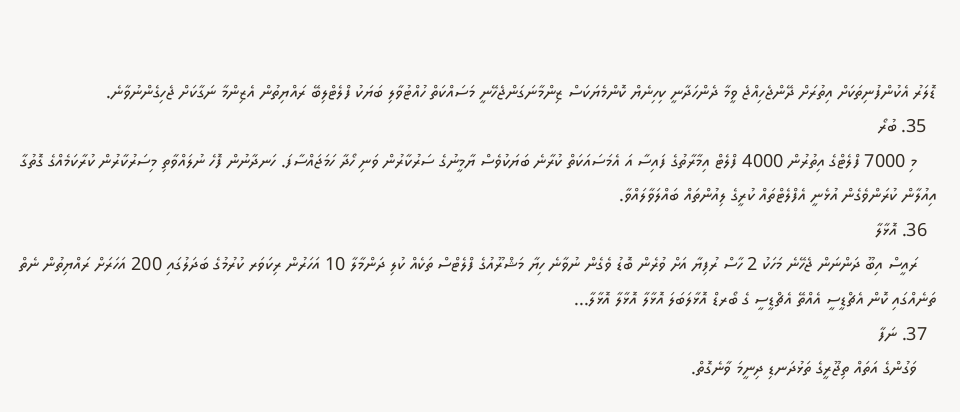ޑޮލަރު އެކުންފުނިތަކަށް އިތުރަށް ދޭންޖެހިއްޖެ ވީމާ ދެންހަދާނީ ކިހިނެޔް ކޮންމެޔަކަސް ޒިންމާނަގަންޖެހޭނީ މަސައްކަތް ހުއްޓުވާލި ބަޔަކު ފްލެޓްލިބޭ ރައްޔިތުން އެޒިންމާ ނަގާކަށް ޖެހިގެންނުވާނެ.
  35. ބުރޯ
    މި 7000 ފްލެޓްގެ އިތުރުން 4000 ފްލެޓް އިމާރާތުގެ ފައިސާ އަ އެމަސައަކަތް ކުރާނެ ބަޔަކުވެސް ޔާމީނުގެ ސަރުކާރުން ވަނި ހޯދާ ހަމަޖައްސާފަ. ހަނދާނުން ފޮހެ ނުލައްވާތި މިސަރުކާރުން ކުރާކަމެއްގެ ގޮތުގާ އިއުލާން ކުރަންވެގެން އުޅެނީ އެފްލެޓްތައް ކުރީގެ ލިއުންތައް ބައްލަވާލައްވާ.
  36. އޮޅާލާ
    ރައީސް އިބޫ ދަންނަން ޖެހޭނެ މަހަކު 2 ހާސް ރުފިޔާ އަށް ވުރެން ބޮޑު ވެގެން ނުވާނެ ހިޔާ މަޝްރޫއުގެ ފްލެޓްސް ތަކެއް ކުލި ދަންމާލާ 10 އަހަރުން ރިކަވަރ ކުރުމުގެ ބަދަލުގައި 200 އަހަރަށް ރައްޔިތުން ނެތް ތަނެއްގައި ކޮން އެޗްޑީސީ އެއްތޭ އެޗްޑީސީ ގެ ބޯރޑް އޮޅާލަބަލަ އޮޅާލާ އޮޅާލާ އޮޅާލާ...
  37. ނަފާ
    ވަގުންގެ އަތައް ތިޖޫރީގެ ތަޅުދަނޑި ދިނީމަ ވާނެގޮތް.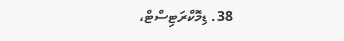38. ޑިމޮކްރަޓިސްޓް،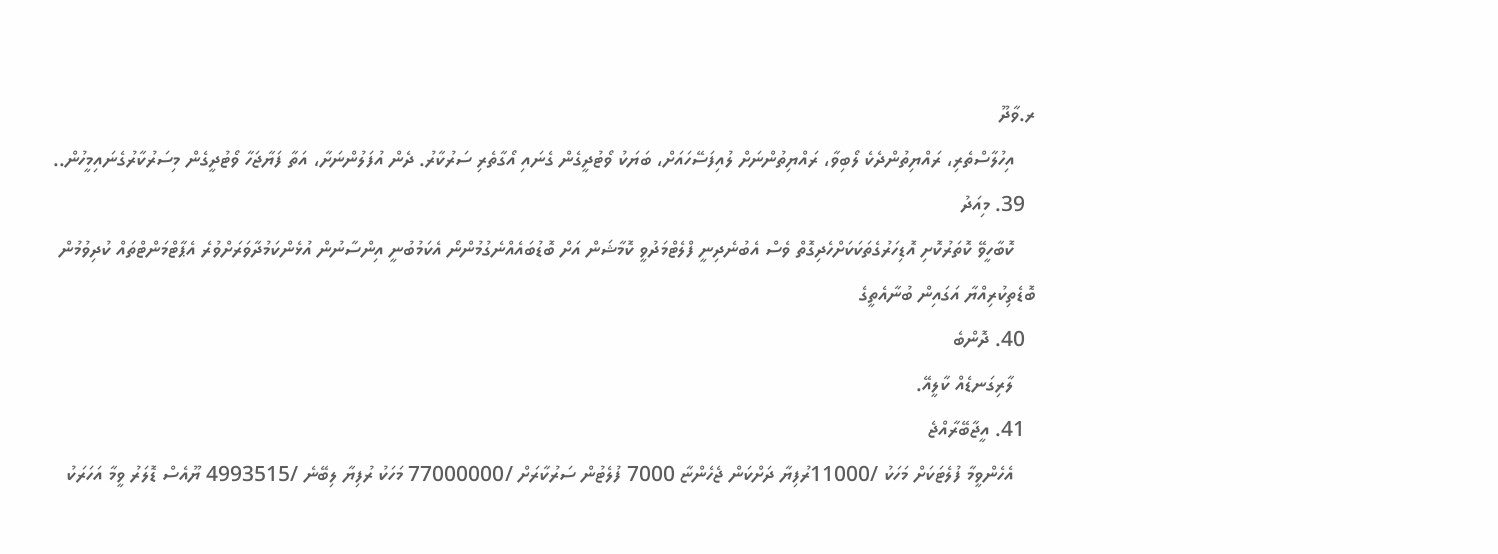ރ.ވާދޫ
    އިހުލާސްތެރި، ރައްޔިތުންދެކެ ލޯބިވާ، ރައްޔިތުންނަށް ލުއިފަސޭހައަށް، ބަޔަކު ވޯޓުދީގެން ގެނައި އޯގާތެރި ސަރުކާރު. ދެން އުފަލުންނަށާ، އަތާ ފަޔާޖަހާ ވޯޓުދީގެން މިސަރުކާރުގެނައިމީހުން..
  39. މިއަދު
    ކޮބާހީވޭ ކޮތަރުކޮށި އޮޑިހަރުގެތަކަކަށްހެދިގޮތް ވެސް އެބުނެދިނީ ފްލެޓްމަދުވީ ކޮމާޝަން އަށް ބޮޑުބައެއްނެގުމުންނޯ އެކަމުބުނީ އިންސާނުން އުޅެންކަމުދާވަރަށްވުރެ އެޕާޓްމަންޓްތައް ކުދިވުމުން ބޮޑެތިކުރިއްޔާ އަގައިން ބުނާއެތީގެ
  40. ދޮންބެ
    ލާރިގަނޑެއް ކާލީއޭ.
  41. އީޖާބޭރާއްޖެ
    އެހެންވީމާ ފުލެޓަކަށް މަހަކު /11000ރުފިޔާ ދަށްކަން ޖެހެންޏާ 7000 ފުލެޓުން ސަރުކާރަށް /77000000 މަހަކު ރުފިޔާ ލިބޭނެ /4993515 ޔޫއެސް ޑޮލަރު ވީމާ އަހަރަކު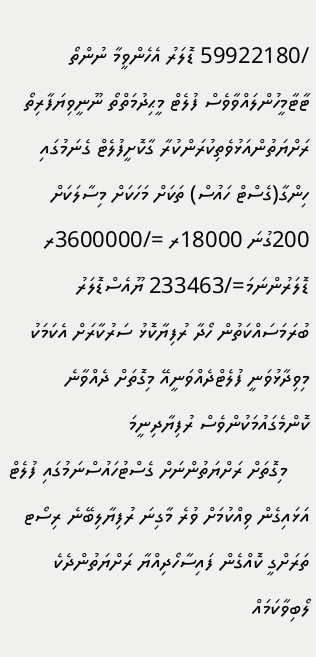/59922180 ޑޮލަރު އެހެންވީމާ ނުންތޯ ޓާޓާމީހުންލައްވާވެސް ފުލެޓް މީޙިދުމަތްތޯ ނޫނީވިޔަފާރިތޯ ރަށްޔަތުންއަޅުވެތިކުރަންކުރާ ގާކޮށީފުލެޓް ގެނަމުގައި ހިންގާ(ގެސްޓް ހައުސް) ތަކަށް މަހަކަށް މިސާލަކަށް 200ގުނަ 18000ރ =/3600000ރ ޑޮލަރުންނަމަ=/233463 ޔޫއެސްޑޮލަރު ބުރަމަސައްކަތުން ހޯދާ ރުފިޔާކޮޅު ސަރުކާރަށް އެކަމަކު މިވިދާޅުވަނީ ފުލެޓްދެއްވަނީއޭ މިގޮތަށް ދެއްވާނެ ކޮންމެގައުމަކުންވެސް ރުފިޔާދިނީމަ
    މިގޮތަށް ރަށްޔަތުންނަށް ގެސްޓުހައުސްނަމުގައި ފުލެޓް އަޅައިގެން ވިއްކުމަށް ވުރެ މާގިނަ ރުފިޔާލިބޭނެ ރިސޯޓ ތަރަށްގީ ކޮއްގެން ފައިސާހޯދިއްޔާ ރަށްޔަތުންދެކެ ލޯބިވާކަމައް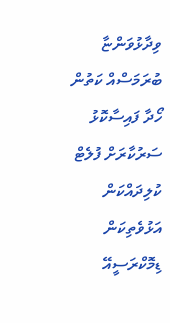ވިދާޅުވަންޏާ ބުރަމަސްއް ކަތުން ހޯދާ ފައިސާކޮޅު ސަރުކާރަށް ފުލެޓް ކުލިދައްކަން އަޅުވެތިކަން ޑިމޮކްރަސީއޭ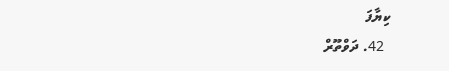ކިޔާފަ
  42. ދަވްތޫރް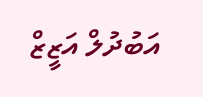އަބުދުލް އަޒީޒް